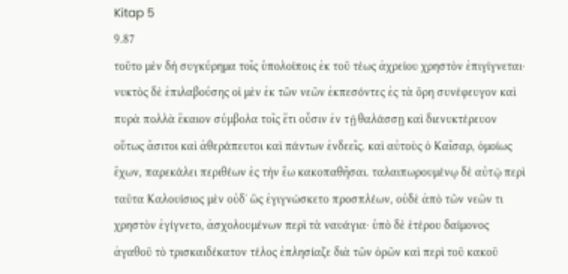Kitap 5
9.87
τοῦτο μὲν δὴ συγκύρημα τοῖς ὑπολοίποις ἐκ τοῦ τέως ἀχρείου χρηστὸν ἐπιγίγνεται· νυκτὸς δὲ ἐπιλαβούσης οἱ μὲν ἐκ τῶν νεῶν ἐκπεσόντες ἐς τὰ ὄρη συνέφευγον καὶ πυρὰ πολλὰ ἔκαιον σύμβολα τοῖς ἔτι οὖσιν ἐν τῇ θαλάσσῃ καὶ διενυκτέρευον οὕτως ἄσιτοι καὶ ἀθεράπευτοι καὶ πάντων ἐνδεεῖς. καὶ αὐτοὺς ὁ Καῖσαρ, ὁμοίως ἔχων, παρεκάλει περιθέων ἐς τὴν ἕω κακοπαθῆσαι. ταλαιπωρουμένῳ δὲ αὐτῷ περὶ ταῦτα Καλουίσιος μὲν οὐδʼ ὣς ἐγιγνώσκετο προσπλέων, οὐδὲ ἀπὸ τῶν νεῶν τι χρηστὸν ἐγίγνετο, ἀσχολουμένων περὶ τὰ ναυάγια· ὑπὸ δὲ ἑτέρου δαίμονος ἀγαθοῦ τὸ τρισκαιδέκατον τέλος ἐπλησίαζε διὰ τῶν ὀρῶν καὶ περὶ τοῦ κακοῦ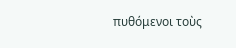πυθόμενοι τοὺς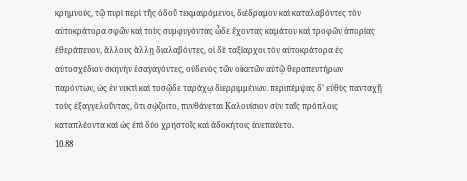κρημνούς, τῷ πυρὶ περὶ τῆς ὁδοῦ τεκμαιρόμενοι, διέδραμον καὶ καταλαβόντες τὸν αὐτοκράτορα σφῶν καὶ τοὺς συμφυγόντας ὧδε ἔχοντας καμάτου καὶ τροφῶν ἀπορίας ἐθεράπευον, ἄλλους ἄλλῃ διαλαβόντες, οἱ δὲ ταξίαρχοι τὸν αὐτοκράτορα ἐς αὐτοσχέδιον σκηνὴν ἐσαγαγόντες, οὐδενὸς τῶν οἰκετῶν αὐτῷ θεραπευτήρων παρόντων, ὡς ἐν νυκτὶ καὶ τοσῷδε ταράχῳ διερριμμένων. περιπέμψας δʼ εὐθὺς πανταχῇ τοὺς ἐξαγγελοῦντας, ὅτι σῴζοιτο, πυνθάνεται Καλουίσιον σὺν ταῖς πρόπλοις καταπλέοντα καὶ ὡς ἐπὶ δύο χρηστοῖς καὶ ἀδοκήτοις ἀνεπαύετο.
10.88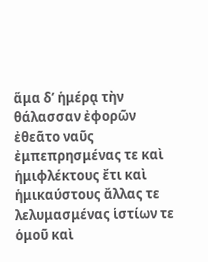ἅμα δʼ ἡμέρᾳ τὴν θάλασσαν ἐφορῶν ἐθεᾶτο ναῦς ἐμπεπρησμένας τε καὶ ἡμιφλέκτους ἔτι καὶ ἡμικαύστους ἄλλας τε λελυμασμένας ἱστίων τε ὁμοῦ καὶ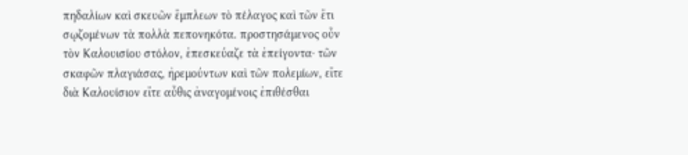πηδαλίων καὶ σκευῶν ἔμπλεων τὸ πέλαγος καὶ τῶν ἔτι σῳζομένων τὰ πολλὰ πεπονηκότα. προστησάμενος οὖν τὸν Καλουισίου στόλον, ἐπεσκεύαζε τὰ ἐπείγοντα· τῶν σκαφῶν πλαγιάσας, ἠρεμούντων καὶ τῶν πολεμίων, εἴτε διὰ Καλουίσιον εἴτε αὖθις ἀναγομένοις ἐπιθέσθαι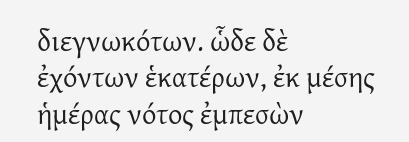διεγνωκότων. ὧδε δὲ ἐχόντων ἑκατέρων, ἐκ μέσης ἡμέρας νότος ἐμπεσὼν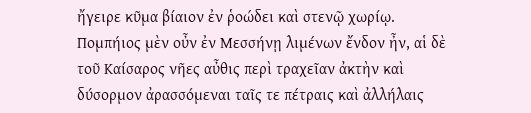ἤγειρε κῦμα βίαιον ἐν ῥοώδει καὶ στενῷ χωρίῳ. Πομπήιος μὲν οὖν ἐν Μεσσήνῃ λιμένων ἔνδον ἦν, αἱ δὲ τοῦ Καίσαρος νῆες αὖθις περὶ τραχεῖαν ἀκτὴν καὶ δύσορμον ἀρασσόμεναι ταῖς τε πέτραις καὶ ἀλλήλαις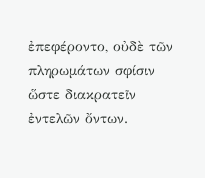ἐπεφέροντο, οὐδὲ τῶν πληρωμάτων σφίσιν ὥστε διακρατεῖν ἐντελῶν ὄντων.